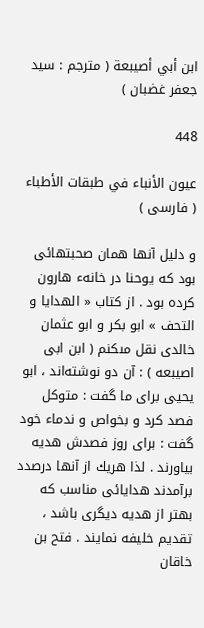ابن أبي أصيبعة ( مترجم : سيد جعفر غضبان )

448

عيون الأنباء في طبقات الأطباء ( فارسى )

و دليل آنها همان صحبتهائى بود كه يوحنا در خانهء هارون كرده بود . از كتاب « الهدايا و التحف » ابو بكر و ابو عثمان خالدى نقل مىكنم ( ابن ابى اصيبعه ) : آن دو نوشته‌اند ، ابو يحيى براى ما گفت : متوكل فصد كرد و بخواص و ندماء خود گفت : براى روز فصدش هديه بياورند . لذا هريك از آنها درصدد برآمدند هدايائى مناسب كه بهتر از هديه ديگرى باشد ، تقديم خليفه نمايند . فتح بن خاقان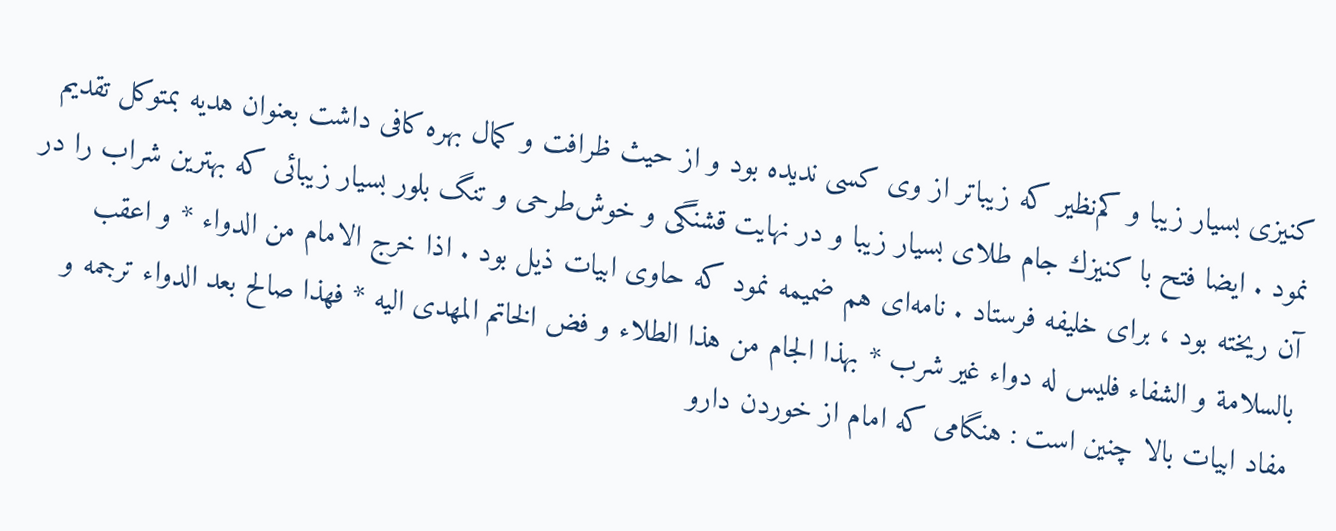كنيزى بسيار زيبا و كم‌نظير كه زيباتر از وى كسى نديده بود و از حيث ظرافت و كمال بهره كافى داشت بعنوان هديه بمتوكل تقديم نمود . ايضا فتح با كنيزك جام طلاى بسيار زيبا و در نهايت قشنگى و خوش‌طرحى و تنگ بلور بسيار زيبائى كه بهترين شراب را در آن ريخته بود ، براى خليفه فرستاد . نامه‌اى هم ضميمه نمود كه حاوى ابيات ذيل بود . اذا خرج الامام من الدواء * و اعقب بالسلامة و الشفاء فليس له دواء غير شرب * بهذا الجام من هذا الطلاء و فض الخاتم المهدى اليه * فهذا صالح بعد الدواء ترجمه و مفاد ابيات بالا چنين است : هنگامى كه امام از خوردن دارو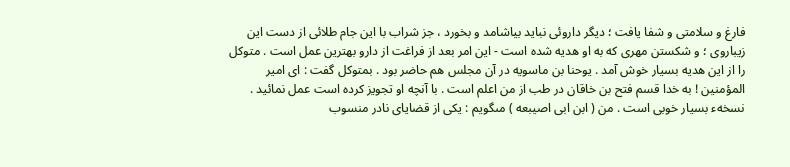فارغ و سلامتى و شفا يافت ؛ ديگر داروئى نبايد بياشامد و بخورد ، جز شراب با اين جام طلائى از دست اين زيباروى ؛ و شكستن مهرى كه به او هديه شده است - اين امر بعد از فراغت از دارو بهترين عمل است . متوكل را از اين هديه بسيار خوش آمد . يوحنا بن ماسويه در آن مجلس هم حاضر بود . بمتوكل گفت : اى امير المؤمنين ! به خدا قسم فتح بن خاقان در طب از من اعلم است . با آنچه او تجويز كرده است عمل نمائيد . نسخهء بسيار خوبى است . من ( ابن ابى اصيبعه ) مىگويم : يكى از قضاياى نادر منسوب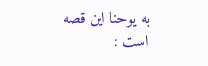به يوحنا اين قصه است :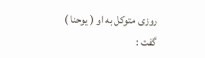روزى متوكل به او ( يوحنا ) گفت :